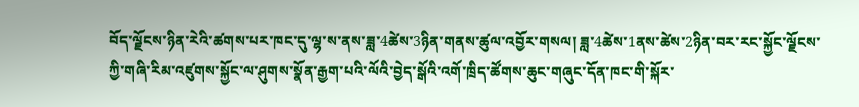བོད་ལྗོངས་ཉིན་རེའི་ཚགས་པར་ཁང་དུ་ལྷ་ས་ནས་ཟླ་4ཚེས་3ཉིན་གནས་ཚུལ་འབྱོར་གསལ། ཟླ་4ཚེས་1ནས་ཚེས་2ཉིན་བར་རང་སྐྱོང་ལྗོངས་ཀྱི་གཞི་རིམ་འཛུགས་སྐྱོང་ལ་ཤུགས་སྣོན་རྒྱག་པའི་ལོའི་བྱེད་སྒོའི་འགོ་ཁྲིད་ཚོགས་ཆུང་གཞུང་དོན་ཁང་གི་སྐོར་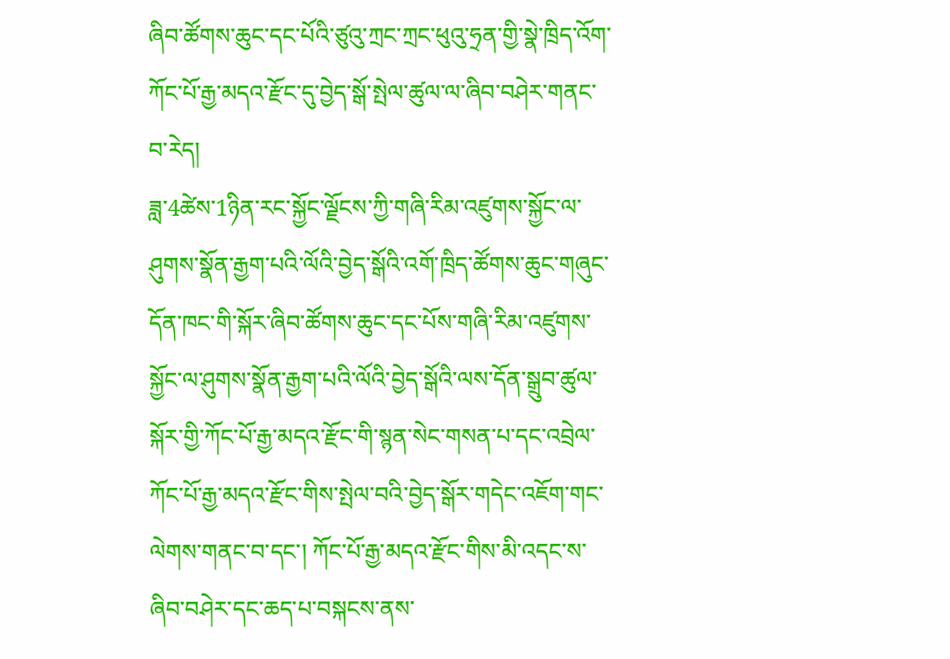ཞིབ་ཚོགས་ཆུང་དང་པོའི་ཙུའུ་ཀྲང་ཀྲང་ཕུའུ་ཧྲན་གྱི་སྣེ་ཁྲིད་འོག་ཀོང་པོ་རྒྱ་མདའ་རྫོང་དུ་བྱེད་སྒོ་སྤེལ་ཚུལ་ལ་ཞིབ་བཤེར་གནང་བ་རེད།
ཟླ་4ཚེས་1ཉིན་རང་སྐྱོང་ལྗོངས་ཀྱི་གཞི་རིམ་འཛུགས་སྐྱོང་ལ་ཤུགས་སྣོན་རྒྱག་པའི་ལོའི་བྱེད་སྒོའི་འགོ་ཁྲིད་ཚོགས་ཆུང་གཞུང་དོན་ཁང་གི་སྐོར་ཞིབ་ཚོགས་ཆུང་དང་པོས་གཞི་རིམ་འཛུགས་སྐྱོང་ལ་ཤུགས་སྣོན་རྒྱག་པའི་ལོའི་བྱེད་སྒོའི་ལས་དོན་སྒྲུབ་ཚུལ་སྐོར་གྱི་ཀོང་པོ་རྒྱ་མདའ་རྫོང་གི་སྙན་སེང་གསན་པ་དང་འབྲེལ་ཀོང་པོ་རྒྱ་མདའ་རྫོང་གིས་སྤེལ་བའི་བྱེད་སྒོར་གདེང་འཇོག་གང་ལེགས་གནང་བ་དང་། ཀོང་པོ་རྒྱ་མདའ་རྫོང་གིས་མི་འདང་ས་ཞིབ་བཤེར་དང་ཆད་པ་བསྐངས་ནས་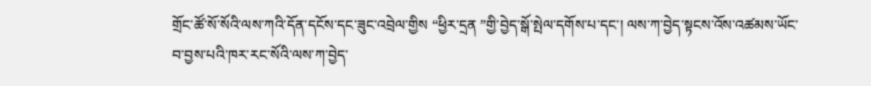གྲོང་ཚོ་སོ་སོའི་ལས་ཀའི་དོན་དངོས་དང་ཟུང་འབྲེལ་གྱིས “ཕྱིར་དྲན ”གྱི་བྱེད་སྒོ་སྤེལ་དགོས་པ་དང་། ལས་ཀ་བྱེད་སྟངས་འོས་འཚམས་ཡོང་བ་བྱས་པའི་ཁར་རང་སོའི་ལས་ཀ་བྱེད་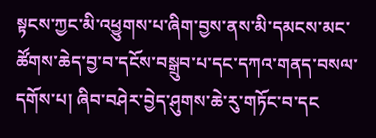སྟངས་ཀྱང་མི་འཕྱུགས་པ་ཞིག་བྱས་ནས་མི་དམངས་མང་ཚོགས་ཆེད་བྱ་བ་དངོས་བསྒྲུབ་པ་དང་དཀའ་གནད་བསལ་དགོས་པ། ཞིབ་བཤེར་བྱེད་ཤུགས་ཆེ་རུ་གཏོང་བ་དང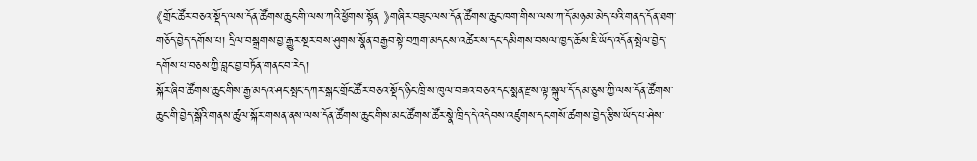《གྲོང་ཚོར་བཅའ་སྡོད་ལས་དོན་ཚོགས་ཆུང་གི་ལས་ཀའི་ཕྱོགས་སྟོན 》གཞིར་བཟུང་ལས་དོན་ཚོགས་ཆུང་ཁག་གིས་ལས་ཀ་དོ་མཉམ་མེད་པའི་གནད་དོན་ཐག་གཅོད་བྱེད་དགོས་པ། དྲིལ་བསྒྲགས་བྱ་རྒྱུར་སྔར་བས་ཤུགས་སྣོན་བརྒྱབ་སྟེ་བཀྲག་མདངས་འཚེར་ས་དང་དམིགས་བསལ་ཁྱད་ཆོས་ཇི་ཡོད་འདོན་སྤེལ་བྱེད་དགོས་པ་བཅས་ཀྱི་བླང་བྱ་བཏོན་གནང་བ་རེད།
སྐོར་ཞིབ་ཚོགས་ཆུང་གིས་རྒྱ་མདའ་ཤང་སྤང་དཀར་སྒང་གྲོང་ཚོར་བཅའ་སྡོད་ཉིང་ཁྲི་ས་ཁུལ་བཟའ་བཅའ་དང་སྨན་རྫས་ལྟ་སྐུལ་དོ་དམ་ཅུས་ཀྱི་ལས་དོན་ཚོགས་ཆུང་གི་བྱེད་སྒོའི་གནས་ཚུལ་སྐོར་གསན་ནས་ལས་དོན་ཚོགས་ཆུང་གིས་མང་ཚོགས་ཚོར་སྣེ་ཁྲིད་དེ་འདེབས་འཛུགས་དང་གསོ་ཚགས་བྱེད་རྩིས་ཡོད་པ་ཤེས་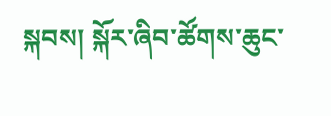སྐབས། སྐོར་ཞིབ་ཚོགས་ཆུང་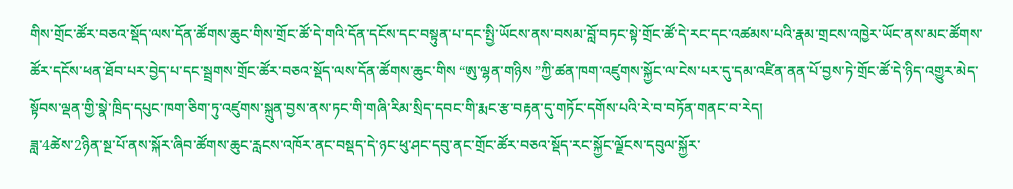གིས་གྲོང་ཚོར་བཅའ་སྡོད་ལས་དོན་ཚོགས་ཆུང་གིས་གྲོང་ཚོ་དེ་གའི་དོན་དངོས་དང་བསྟུན་པ་དང་སྤྱི་ཡོངས་ནས་བསམ་བློ་བཏང་སྟེ་གྲོང་ཚོ་དེ་རང་དང་འཚམས་པའི་རྣམ་གྲངས་འཁྱེར་ཡོང་ནས་མང་ཚོགས་ཚོར་དངོས་ཕན་ཐོབ་པར་བྱེད་པ་དང་སྦྲགས་གྲོང་ཚོར་བཅའ་སྡོད་ལས་དོན་ཚོགས་ཆུང་གིས “ཨུ་ལྷན་གཉིས ”ཀྱི་ཚན་ཁག་འཛུགས་སྐྱོང་ལ་ངེས་པར་དུ་དམ་འཛིན་ནན་པོ་བྱས་ཏེ་གྲོང་ཚོ་དེ་ཉིད་འགྱུར་མེད་སྟོབས་ལྡན་གྱི་སྣེ་ཁྲིད་དཔུང་ཁག་ཅིག་ཏུ་འཛུགས་སྐྲུན་བྱས་ནས་ཏང་གི་གཞི་རིམ་སྲིད་དབང་གི་རྨང་རྩ་བརྟན་དུ་གཏོང་དགོས་པའི་རེ་བ་བཏོན་གནང་བ་རེད།
ཟླ་4ཚེས་2ཉིན་སྔ་པོ་ནས་སྐོར་ཞིབ་ཚོགས་ཆུང་རླངས་འཁོར་ནང་བསྡད་དེ་ཉང་ཕུ་ཤང་དབུ་ནང་གྲོང་ཚོར་བཅའ་སྡོད་རང་སྐྱོང་ལྗོངས་དབུལ་སྐྱོར་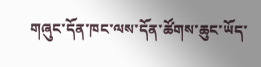གཞུང་དོན་ཁང་ལས་དོན་ཚོགས་ཆུང་ཡོད་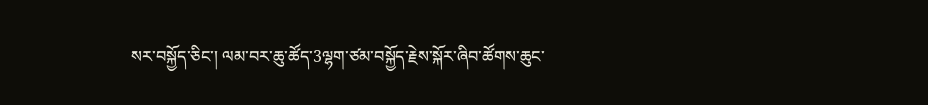སར་བསྐྱོད་ཅིང་། ལམ་བར་ཆུ་ཚོད་3ལྷག་ཙམ་བསྐྱོད་རྗེས་སྐོར་ཞིབ་ཚོགས་ཆུང་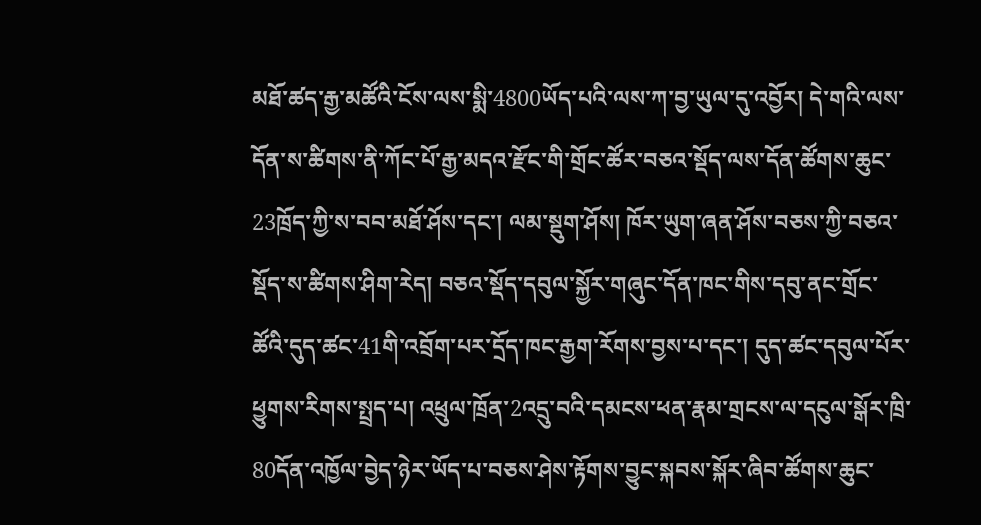མཐོ་ཚད་རྒྱ་མཚོའི་ངོས་ལས་སྨི་4800ཡོད་པའི་ལས་ཀ་བྱ་ཡུལ་དུ་འབྱོར། དེ་གའི་ལས་དོན་ས་ཚིགས་ནི་ཀོང་པོ་རྒྱ་མདའ་རྫོང་གི་གྲོང་ཚོར་བཅའ་སྡོད་ལས་དོན་ཚོགས་ཆུང་23ཁྲོད་ཀྱི་ས་བབ་མཐོ་ཤོས་དང་། ལམ་སྡུག་ཤོས། ཁོར་ཡུག་ཞན་ཤོས་བཅས་ཀྱི་བཅའ་སྡོད་ས་ཚིགས་ཤིག་རེད། བཅའ་སྡོད་དབུལ་སྐྱོར་གཞུང་དོན་ཁང་གིས་དབུ་ནང་གྲོང་ཚོའི་དུད་ཚང་41གི་འབྲོག་པར་དྲོད་ཁང་རྒྱག་རོགས་བྱས་པ་དང་། དུད་ཚང་དབུལ་པོར་ཕྱུགས་རིགས་སྤྲད་པ། འཕྲུལ་ཁྲོན་2འདྲུ་བའི་དམངས་ཕན་རྣམ་གྲངས་ལ་དངུལ་སྒོར་ཁྲི་80དོན་འཁྱོལ་བྱེད་ཉེར་ཡོད་པ་བཅས་ཤེས་རྟོགས་བྱུང་སྐབས་སྐོར་ཞིབ་ཚོགས་ཆུང་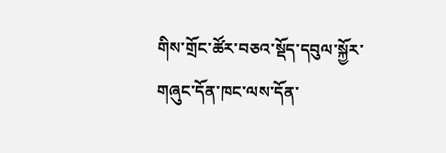གིས་གྲོང་ཚོར་བཅའ་སྡོད་དབུལ་སྐྱོར་གཞུང་དོན་ཁང་ལས་དོན་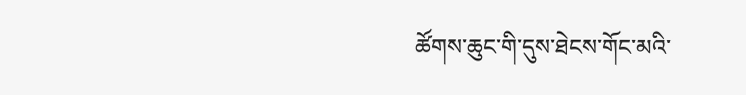ཚོགས་ཆུང་གི་དུས་ཐེངས་གོང་མའི་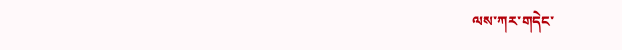ལས་ཀར་གདེང་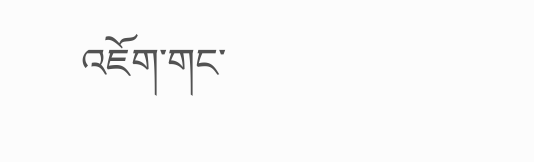འཇོག་གང་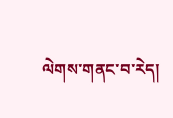ལེགས་གནང་བ་རེད།